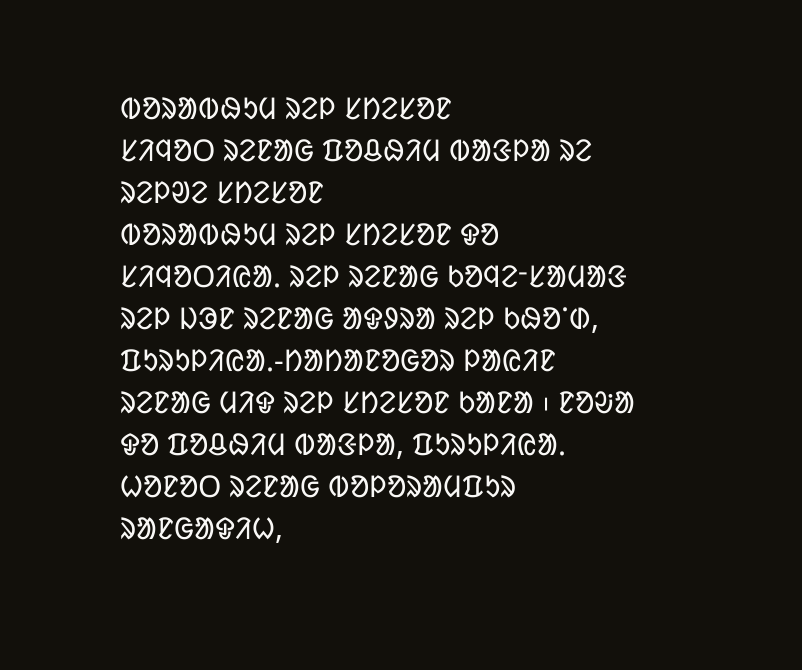ᱵᱚᱨᱟᱵᱷᱩᱢ ᱨᱮᱞ ᱥᱴᱮᱥᱚᱱ
ᱥᱤᱧᱚᱛ ᱨᱮᱱᱟᱜ ᱯᱚᱪᱷᱤᱢ ᱵᱟᱝᱞᱟ ᱨᱮ ᱨᱮᱞᱣᱮ ᱥᱴᱮᱥᱚᱱ
ᱵᱚᱨᱟᱵᱷᱩᱢ ᱨᱮᱞ ᱥᱴᱮᱥᱚᱱ ᱫᱚ ᱥᱤᱧᱚᱛᱤᱭᱟᱹ ᱨᱮᱞ ᱨᱮᱱᱟᱜ ᱠᱚᱧᱮᱼᱥᱟᱢᱟᱝ ᱨᱮᱞ ᱡᱳᱱ ᱨᱮᱱᱟᱜ ᱟᱫᱽᱨᱟ ᱨᱮᱞ ᱠᱷᱚᱸᱰ, ᱯᱩᱨᱩᱞᱤᱭᱟᱹ-ᱴᱟᱴᱟᱱᱚᱜᱚᱨ ᱞᱟᱭᱤᱱ ᱨᱮᱱᱟᱜ ᱢᱤᱫ ᱨᱮᱞ ᱥᱴᱮᱥᱚᱱ ᱠᱟᱱᱟ ᱾ ᱱᱚᱶᱟ ᱫᱚ ᱯᱚᱪᱷᱤᱢ ᱵᱟᱝᱞᱟ, ᱯᱩᱨᱩᱞᱤᱭᱟᱹ ᱦᱚᱱᱚᱛ ᱨᱮᱱᱟᱜ ᱵᱚᱞᱚᱨᱟᱢᱯᱩᱨ ᱨᱟᱱᱜᱟᱫᱤᱦ,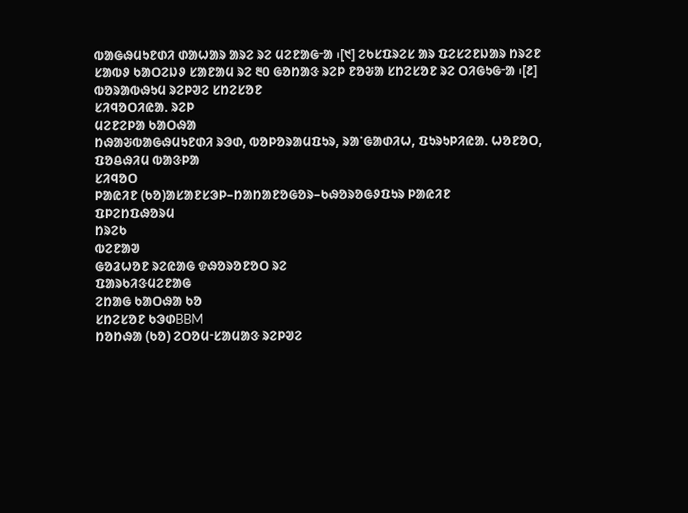ᱵᱟᱜᱷᱢᱩᱱᱰᱤ ᱰᱟᱦᱟᱨ ᱟᱨᱮ ᱨᱮ ᱢᱮᱱᱟᱜᱼᱟ ᱾[᱑] ᱮᱠᱥᱯᱨᱮᱥ ᱟᱨ ᱯᱮᱥᱮᱱᱡᱟᱨ ᱴᱨᱮᱱ ᱥᱟᱵᱽ ᱠᱟᱛᱮᱡᱽ ᱥᱟᱱᱟᱢ ᱨᱮ ᱓᱐ ᱜᱚᱴᱟᱝ ᱨᱮᱞ ᱱᱚᱶᱟ ᱥᱴᱮᱥᱚᱱ ᱨᱮ ᱛᱤᱜᱩᱜᱼᱟ ᱾[᱒]
ᱵᱚᱨᱟᱵᱷᱩᱢ ᱨᱮᱞᱣᱮ ᱥᱴᱮᱥᱚᱱ
ᱥᱤᱧᱚᱛᱤᱭᱟᱹ ᱨᱮᱞ
ᱢᱮᱱᱮᱞᱟ ᱠᱟᱛᱷᱟ
ᱴᱷᱟᱶᱵᱟᱜᱷᱢᱩᱱᱰᱤ ᱨᱳᱰ, ᱵᱚᱞᱚᱨᱟᱢᱯᱩᱨ, ᱨᱟᱸᱜᱟᱰᱤᱦ, ᱯᱩᱨᱩᱞᱤᱭᱟᱹ ᱦᱚᱱᱚᱛ, ᱯᱚᱪᱷᱤᱢ ᱵᱟᱝᱞᱟ
ᱥᱤᱧᱚᱛ
ᱞᱟᱭᱤᱱ (ᱠᱚ)ᱟᱥᱟᱱᱥᱳᱞ–ᱴᱟᱴᱟᱱᱚᱜᱚᱨ–ᱠᱷᱚᱨᱚᱜᱽᱯᱩᱨ ᱞᱟᱭᱤᱱ
ᱯᱞᱮᱴᱯᱷᱚᱨᱢ
ᱴᱨᱮᱠ
ᱵᱮᱱᱟᱣ
ᱜᱚᱲᱦᱚᱱ ᱨᱮᱭᱟᱜ ᱫᱷᱚᱨᱚᱱᱚᱛ ᱨᱮ
ᱯᱟᱨᱠᱤᱝᱢᱮᱱᱟᱜ
ᱮᱴᱟᱜ ᱠᱟᱛᱷᱟ ᱠᱚ
ᱥᱴᱮᱥᱚᱱ ᱠᱳᱰBBM
ᱴᱚᱴᱷᱟ (ᱠᱚ) ᱮᱛᱚᱢᱼᱥᱟᱢᱟᱝ ᱨᱮᱞᱣᱮ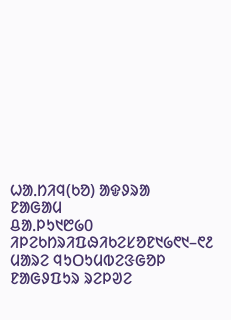ᱦᱟᱹᱴᱤᱧ(ᱠᱚ) ᱟᱫᱽᱨᱟ
ᱱᱟᱜᱟᱢ
ᱪᱟᱹᱞᱩ᱑᱘᱙᱐
ᱤᱞᱮᱠᱴᱨᱤᱯᱷᱤᱠᱮᱥᱚᱱ᱑᱙᱖᱑–᱖᱒
ᱢᱟᱨᱮ ᱧᱩᱛᱩᱢᱵᱮᱝᱜᱚᱞ ᱱᱟᱜᱽᱯᱩᱨ ᱨᱮᱞᱣᱮ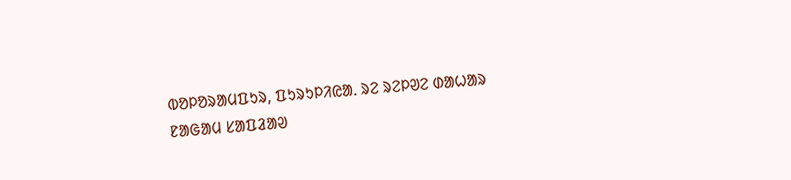ᱵᱚᱞᱚᱨᱟᱢᱯᱩᱨ, ᱯᱩᱨᱩᱞᱤᱭᱟᱹ ᱨᱮ ᱨᱮᱞᱣᱮ ᱰᱟᱦᱟᱨ
ᱱᱟᱜᱟᱢ ᱥᱟᱯᱲᱟᱣ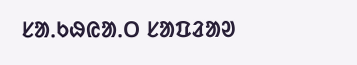ᱥᱟᱹᱠᱷᱭᱟᱹᱛ ᱥᱟᱯᱲᱟᱣ